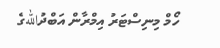ހޯމް މިނިސްޓަރު އިމްރާން އަބްދުاللهގެ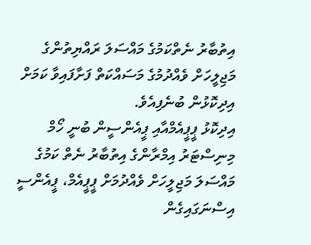އިތުބާރު ނެތްކަމުގެ މައްސަލަ ރައްޔިތުންގެ މަޖިލީހަށް ވެއްދުމުގެ މަސައްކަތް ފަށާފައިވާ ކަމަށް އިދިކޮޅުން ބުނެފިއެވެ.
އިދިކޮޅު ޕީޕީއެމްއާއި ޕީއެންސީން ބުނީ ހޯމް މިނިސްޓަރު އިމްރާންގެ އިތުބާރު ނެތް ކަމުގެ މައްސަލަ މަޖިލީހަށް ވެއްދުމަށް ޕީޕީއެމް، ޕީއެންސީ އިސްނަގައިގެން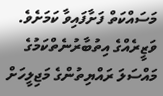މަސައްކަތް ފަށާފައިވާ ކަމަށެވެ.
ވަޒީރެއްގެ އިތުބާރުނެތްކަމުގެ މައްސަލަ ރައްޔިތުންގެ މަޖިލީހަށް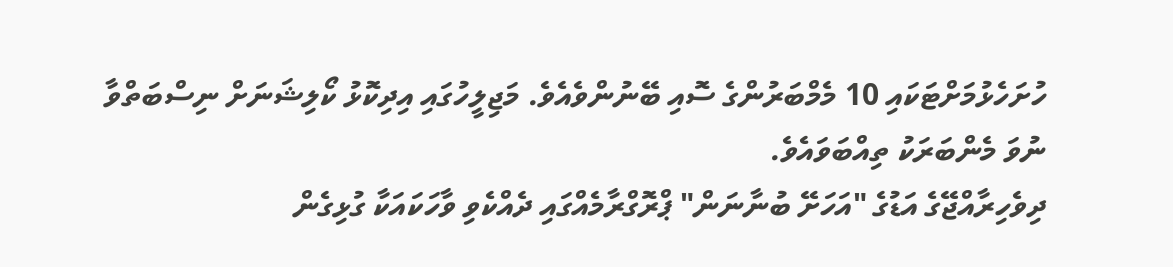ހުށަހެޅުމަށްޓަކައި 10 މެމްބަރުންގެ ސޮއި ބޭނުންވެއެވެ. މަޖިލީހުގައި އިދިކޮޅު ކޯލިޝަނަށް ނިސްބަތްވާ ނުވަ މެންބަރަކު ތިއްބަވައެވެ.
ދިވެހިރާއްޖޭގެ އަޑުގެ "އަހަށޭ ބުނާނަން" ޕްރޮގްރާމެއްގައި ދެއްކެވި ވާހަކައަކާ ގުޅިގެން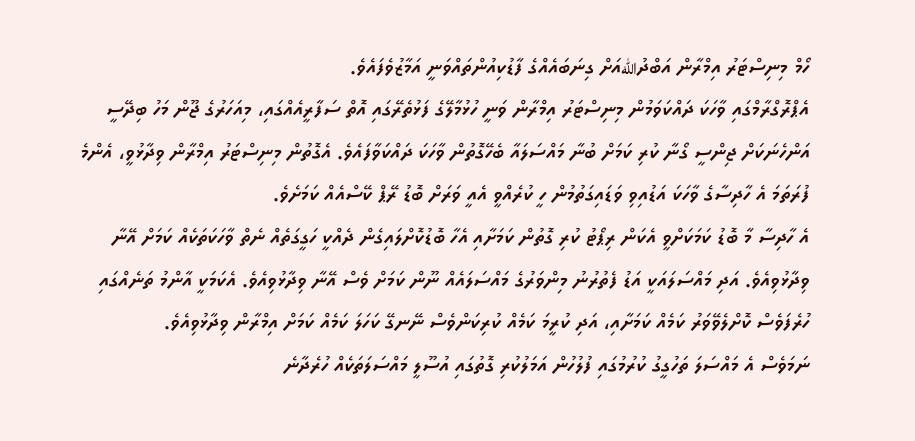ހޯމް މިނިސްޓަރު އިމްރާން އަބްދުاللهއަށް ގިނަބައެއްގެ ފާޑުކިއުންތައްވަނީ އަމާޒުވެފައެވެ.
އެޕްރޮގްރާމްގައި ވާހަކަ ދައްކަވަމުން މިނިސްޓަރު އިމްރާން ވަނީ ހުޅުމާލޭގެ ފަޅުތެރޭގައި އޮތް ސަފާރީއެއްގައި، މިއަހަރުގެ ޖޫން މަހު ބިދޭސީ އަންހެނަކަށް ޖިންސީ ގޯނާ ކުރި ކަމަށް ބުނާ މައްސަލައާ ބެހޭގޮތުން ވާހަކަ ދައްކަވާފައެވެ. އެގޮތުން މިނިސްޓަރު އިމްރާން ވިދާޅުވީ، އެންމެ ފުރަތަމަ އެ ހާދިސާގެ ވާހަކަ އަޑުއިވި ވަޑައިގަތުމުން ހީ ކުރެއްވީ އެއީ ވަރަށް ބޮޑު ރޭޕް ކޭސްއެއް ކަމަށެވެ.
އެ ހާދިސާ މާ ބޮޑު ކަމަކަށްވީ އެކަން ރިޕޯޓު ކުރި ގޮތުން ކަމަށާއި އެހާ ބޮޑުކޮށްލައިގެން ދެއްކީ ހަގީގަތެއް ނެތް ވާހަކަތަކެއް ކަމަށް އޭނާ ވިދާޅުވިއެވެ. އަދި މައްސަލައަކީ އަޑު ފެތުރުނު މިންވަރުގެ މައްސަލައެއް ނޫން ކަމަށް ވެސް އޭނާ ވިދާޅުވިއެވެ. އެކަމަކީ އާންމު ތަނެއްގައި ހުރެފަވެސް ކޮށްލެވޭވަރު ކަމެއް ކަމަށާއި، އަދި ކުރީމަ ކަމެއް ކުރިކަންވެސް ނޭނގޭ ކަހަލަ ކަމެއް ކަމަށް އިމްރާން ވިދާޅުވިއެވެ.
ނަމަވެސް އެ މައްސަލަ ތަހުގީގު ކުރުމުގައި ފުލުހުން އަމަލުކުރި ގޮތުގައި އުސޫލީ މައްސަލަތަކެއް ހުރެދާނެ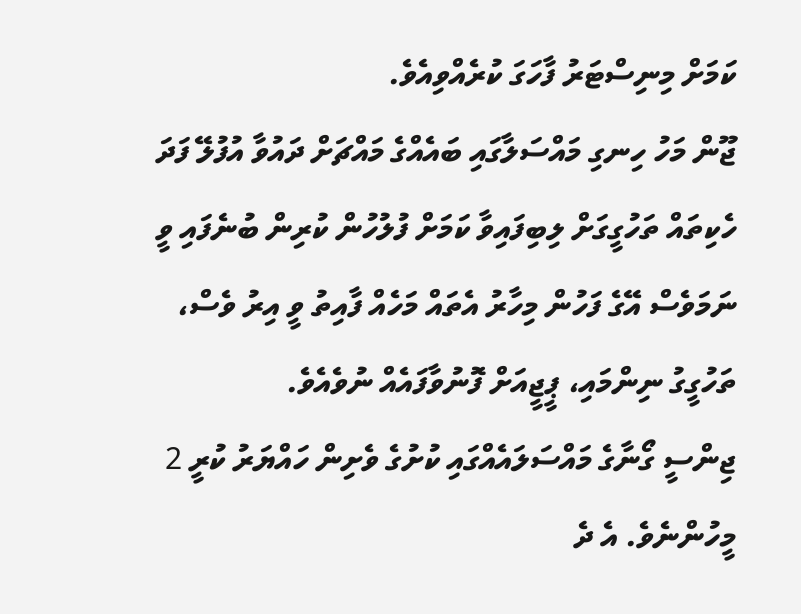ކަމަށް މިނިސްޓަރު ފާހަގަ ކުރެއްވިއެވެ.
ޖޫން މަހު ހިނގި މައްސަލާގައި ބައެއްގެ މައްޗަށް ދައުވާ އުފުލޭ ފަދަ ހެކިތައް ތަހުގީގަށް ލިބިފައިވާ ކަމަށް ފުލުހުން ކުރިން ބުނެފައި ވީ ނަމަވެސް އޭގެ ފަހުން މިހާރު އެތައް މަހެއް ފާއިތު ވީ އިރު ވެސް، ތަހުގީގު ނިންމައި، ޕީޖީއަށް ފޮނުވާފައެއް ނުވެއެވެ.
ޖިންސީ ގޯނާގެ މައްސަލައެއްގައި ކުށުގެ ވެށިން ހައްޔަރު ކުރީ 2 މީހުންނެވެ. އެ ދެ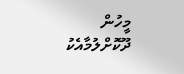މީހުން ދޫކޮށްލުމާއެކު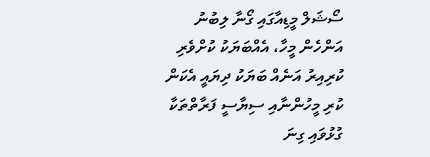ސޯޝަލް މީޑިއާގައި ގޯނާ ލިބުނު އަންހެން މީހާ، އެއްބަޔަކު ކުށްވެރި ކުރިއިރު އަނެއް ބަޔަކު ދިޔައީ އެކަން ކުރި މީހުންނާއި ސިޔާސީ ފަރާތްތަކާ ގުޅުވައި ގިނަ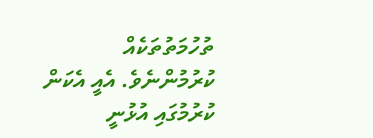ތުހުމަތުތަކެއް ކުރުމުންނެވެ. އެއީ އެކަން ކުރުމުގައި އުޅުނީ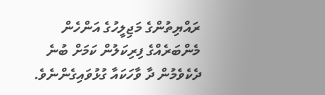ރައްޔިތުންގެ މަޖިލީހުގެ އަންހެން މެންބަރެއްގެ ފިރިކަލުން ކަމަށް ބުނެ ދެކެވެމުން ދާ ވާހަކައާ ގުޅުވައިގެންނެވެ.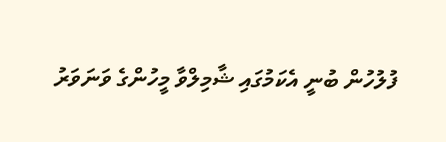ފުލުހުން ބުނީ އެކަމުގައި ޝާމިލްވާ މީހުންގެ ވަނަވަރު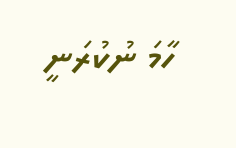ހާމަ ނުކުރަނީ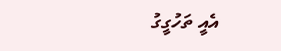އެއީ ތަހުގީގު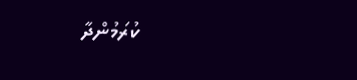ކުރަމުންދާ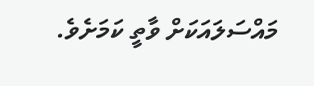މައްސަލައަކަށް ވާތީ ކަމަށެވެ.